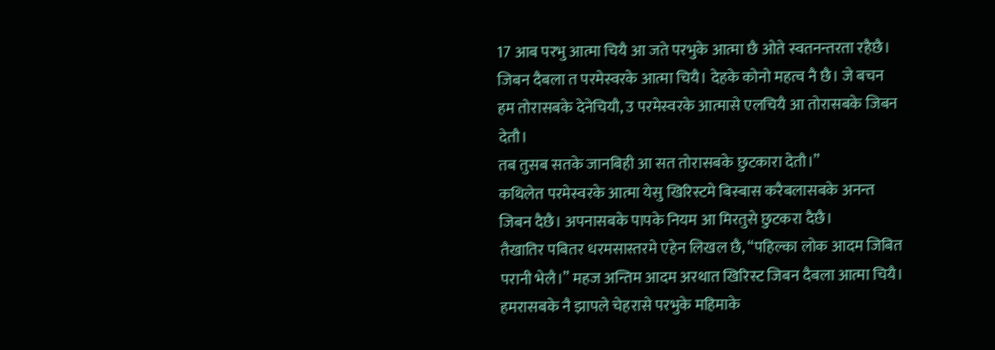17 आब परभु आत्मा चियै आ जते परभुके आत्मा छै ओते स्वतनन्तरता रहैछै।
जिबन दैबला त परमेस्वरके आत्मा चियै। देहके कोनो महत्व नै छै। जे बचन हम तोरासबके देनेचियौ, उ परमेस्वरके आत्मासे एलचियै आ तोरासबके जिबन देतौ।
तब तुसब सतके जानबिही आ सत तोरासबके छुटकारा देतौ।”
कथिलेत परमेस्वरके आत्मा येसु खिरिस्टमे बिस्बास करैबलासबके अनन्त जिबन दैछै। अपनासबके पापके नियम आ मिरतुसे छुटकरा दैछै।
तैखातिर पबितर धरमसास्तरमे एहेन लिखल छै, “पहिल्का लोक आदम जिबित परानी भेलै।” महज अन्तिम आदम अरथात खिरिस्ट जिबन दैबला आत्मा चियै।
हमरासबके नै झापले चेहरासे परभुके महिमाके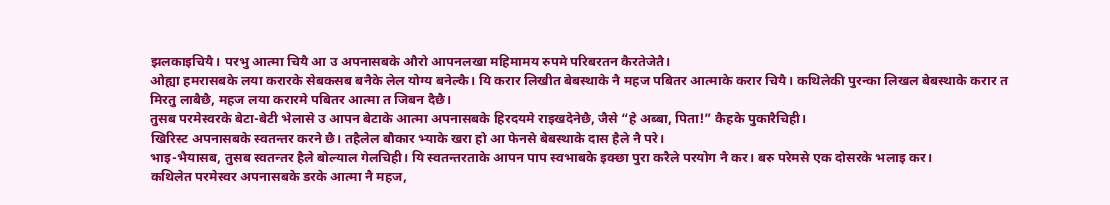झलकाइचियै। परभु आत्मा चियै आ उ अपनासबके औरो आपनलखा महिमामय रुपमे परिबरतन कैरतेजेतै।
ओह्या हमरासबके लया करारके सेबकसब बनैके लेल योग्य बनेल्कै। यि करार लिखीत बेबस्थाके नै महज पबितर आत्माके करार चियै। कथिलेकी पुरन्का लिखल बेबस्थाके करार त मिरतु लाबैछै, महज लया करारमे पबितर आत्मा त जिबन दैछै।
तुसब परमेस्वरके बेटा-बेटी भेलासे उ आपन बेटाके आत्मा अपनासबके हिरदयमे राइखदेनेछै, जैसे “हे अब्बा, पिता!” कैहके पुकारैचिही।
खिरिस्ट अपनासबके स्वतन्तर करने छै। तहैलेल बौकार भ्याके खरा हो आ फेनसे बेबस्थाके दास हैले नै परे।
भाइ-भैयासब, तुसब स्वतन्तर हैले बोल्याल गेलचिही। यि स्वतन्तरताके आपन पाप स्वभाबके इक्छा पुरा करैले परयोग नै कर। बरु परेमसे एक दोसरके भलाइ कर।
कथिलेत परमेस्वर अपनासबके डरके आत्मा नै महज,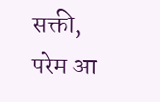सक्ती, परेम आ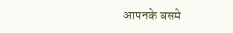आपनके बसमे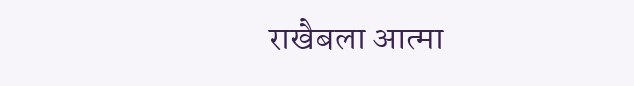राखैबला आत्मा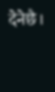देनेछै।